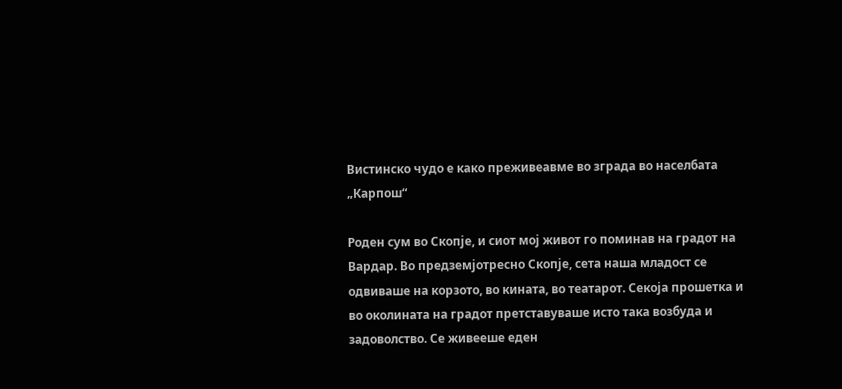Вистинско чудо е како преживеавме во зграда во населбата „Карпош“

Роден сум во Скопје, и сиот мој живот го поминав на градот на Вардар. Во предземјотресно Скопје, сета наша младост се одвиваше на корзото, во кината, во театарот. Секоја прошетка и во околината на градот претставуваше исто така возбуда и задоволство. Се живееше еден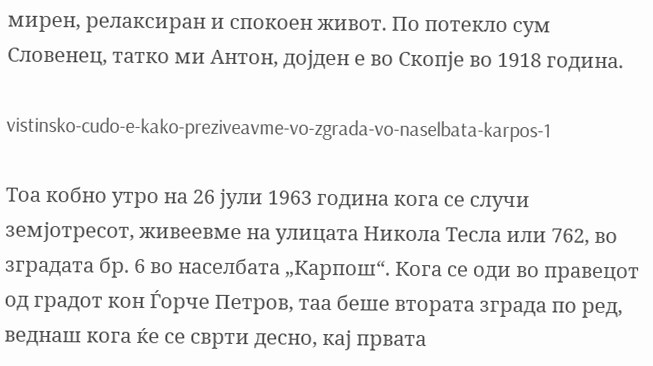мирен, релаксиран и спокоен живот. По потекло сум Словенец, татко ми Антон, дојден е во Скопје во 1918 година.

vistinsko-cudo-e-kako-preziveavme-vo-zgrada-vo-naselbata-karpos-1

Тоа кобно утро на 26 јули 1963 година кога се случи земјотресот, живеевме на улицата Никола Тесла или 762, во зградата бр. 6 во населбата „Карпош“. Кога се оди во правецот од градот кон Ѓорче Петров, таа беше втората зграда по ред, веднаш кога ќе се сврти десно, кај првата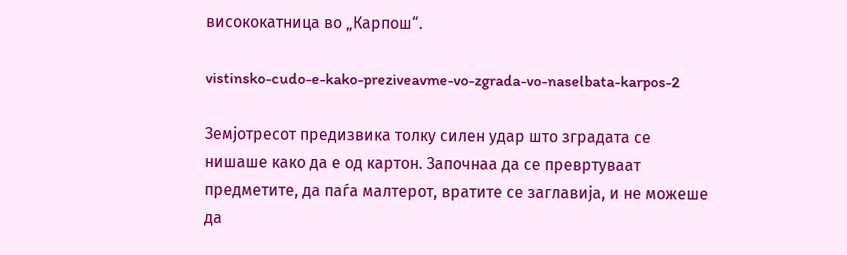висококатница во „Карпош“.

vistinsko-cudo-e-kako-preziveavme-vo-zgrada-vo-naselbata-karpos-2

Земјотресот предизвика толку силен удар што зградата се нишаше како да е од картон. Започнаа да се превртуваат предметите, да паѓа малтерот, вратите се заглавија, и не можеше да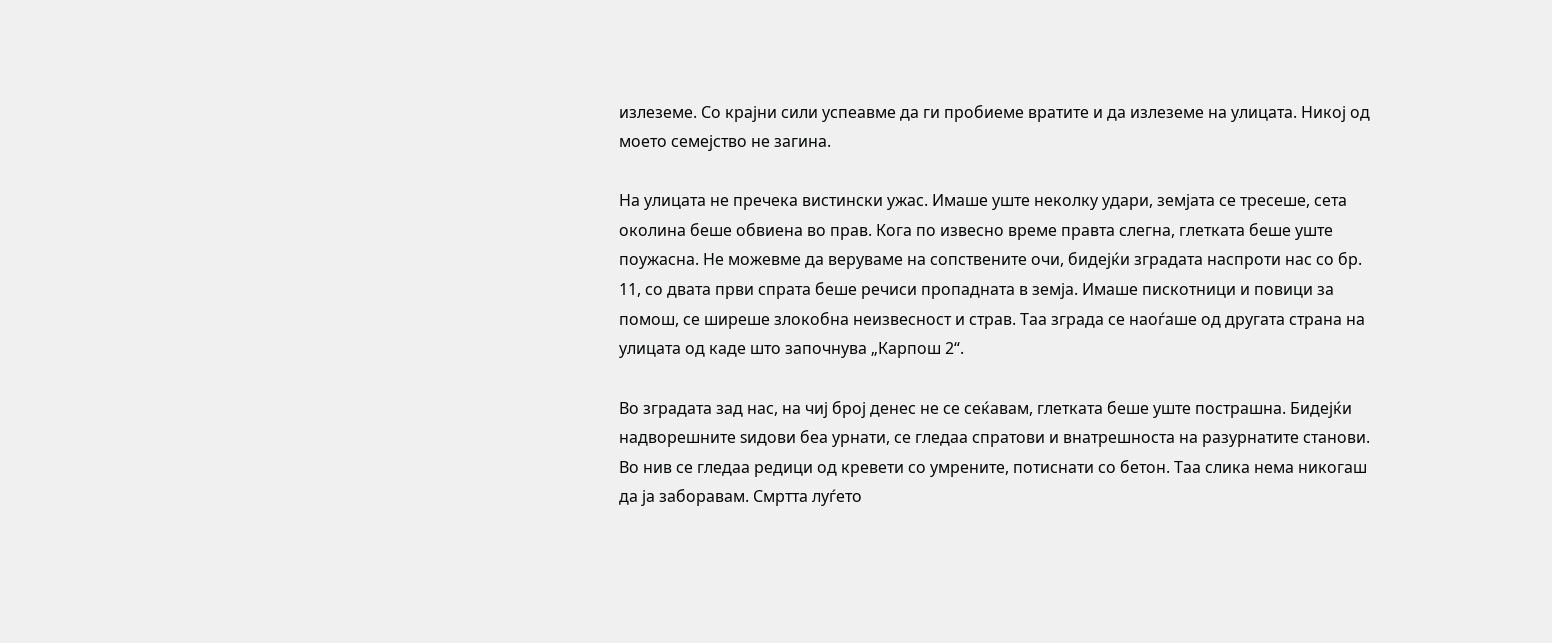излеземе. Со крајни сили успеавме да ги пробиеме вратите и да излеземе на улицата. Никој од моето семејство не загина.

На улицата не пречека вистински ужас. Имаше уште неколку удари, земјата се тресеше, сета околина беше обвиена во прав. Кога по извесно време правта слегна, глетката беше уште поужасна. Не можевме да веруваме на сопствените очи, бидејќи зградата наспроти нас со бр. 11, со двата први спрата беше речиси пропадната в земја. Имаше пискотници и повици за помош, се ширеше злокобна неизвесност и страв. Таа зграда се наоѓаше од другата страна на улицата од каде што започнува „Карпош 2“.

Во зградата зад нас, на чиј број денес не се сеќавам, глетката беше уште пострашна. Бидејќи надворешните ѕидови беа урнати, се гледаа спратови и внатрешноста на разурнатите станови. Во нив се гледаа редици од кревети со умрените, потиснати со бетон. Таа слика нема никогаш да ја заборавам. Смртта луѓето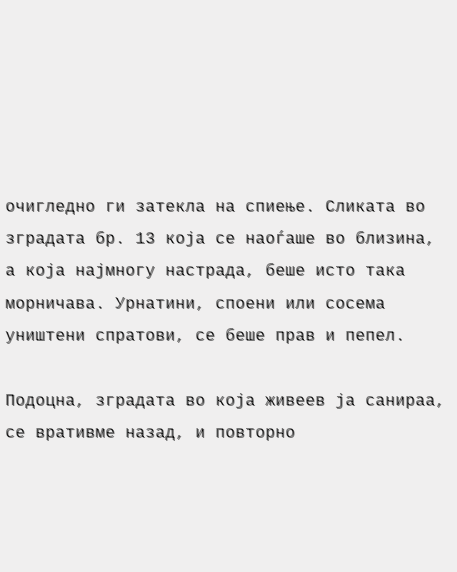очигледно ги затекла на спиење. Сликата во зградата бр. 13 која се наоѓаше во близина, а која најмногу настрада, беше исто така морничава. Урнатини, споени или сосема уништени спратови, се беше прав и пепел.

Подоцна, зградата во која живеев ја санираа, се вративме назад, и повторно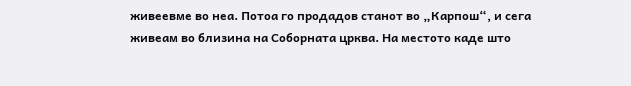живеевме во неа. Потоа го продадов станот во „Карпош“, и сега живеам во близина на Соборната црква. На местото каде што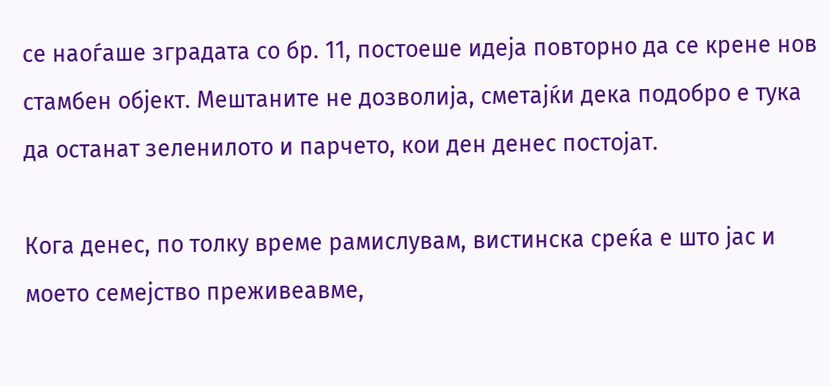се наоѓаше зградата со бр. 11, постоеше идеја повторно да се крене нов стамбен објект. Мештаните не дозволија, сметајќи дека подобро е тука да останат зеленилото и парчето, кои ден денес постојат.

Кога денес, по толку време рамислувам, вистинска среќа е што јас и моето семејство преживеавме,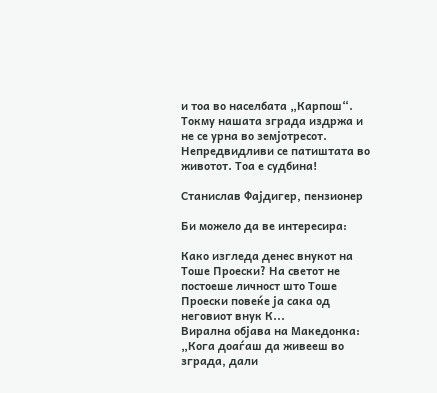и тоа во населбата „Карпош“. Токму нашата зграда издржа и не се урна во земјотресот. Непредвидливи се патиштата во животот. Тоа е судбина!

Станислав Фајдигер, пензионер

Би можело да ве интересира:

Како изгледа денес внукот на Тоше Проески? На светот не постоеше личност што Тоше Проески повеќе ја сака од неговиот внук К...
Вирална објава на Македонка: „Кога доаѓаш да живееш во зграда, дали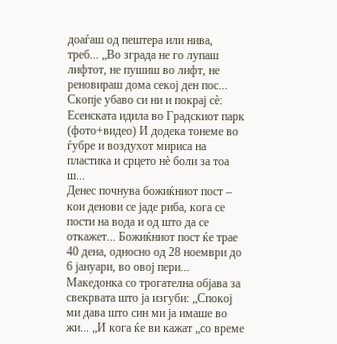доаѓаш од пештера или нива, треб... „Во зграда не го лупаш лифтот, не пушиш во лифт, не реновираш дома секој ден пос...
Скопје убаво си ни и покрај сè: Есенската идила во Градскиот парк (фото+видео) И додека тонеме во ѓубре и воздухот мириса на пластика и срцето нè боли за тоа ш...
Денес почнува божиќниот пост – кои денови се јаде риба, кога се пости на вода и од што да се откажет... Божиќниот пост ќе трае 40 дена, односно од 28 ноември до 6 јануари, во овој пери...
Македонка со трогателна објава за свекрвата што ја изгуби: „Спокој ми дава што син ми ја имаше во жи... „И кога ќе ви кажат „со време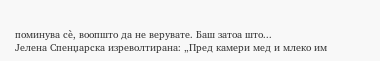поминува сè, воопшто да не верувате. Баш затоа што...
Јелена Спенџарска изреволтирана: „Пред камери мед и млеко им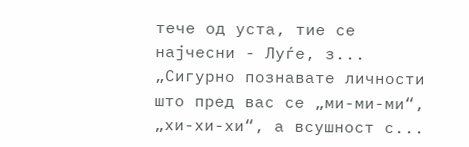тече од уста, тие се најчесни - Луѓе, з... „Сигурно познавате личности што пред вас се „ми-ми-ми“, „хи-хи-хи“, а всушност с...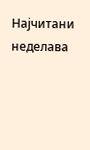Најчитани неделава